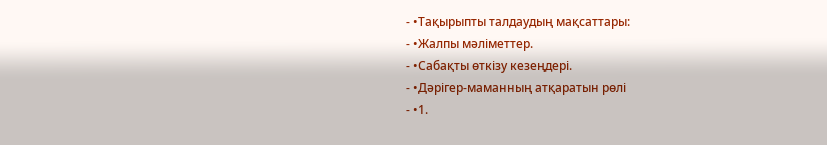- •Тақырыпты талдаудың мақсаттары:
- •Жалпы мәліметтер.
- •Сабақты өткізу кезеңдері.
- •Дәрігер-маманның атқаратын рөлі
- •1.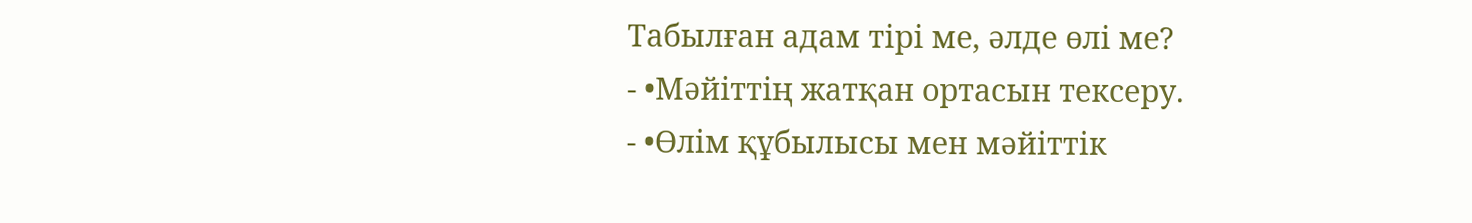Табылған адам тірі ме, әлде өлі ме?
- •Мәйіттің жатқан ортасын тексеру.
- •Өлім құбылысы мен мәйіттік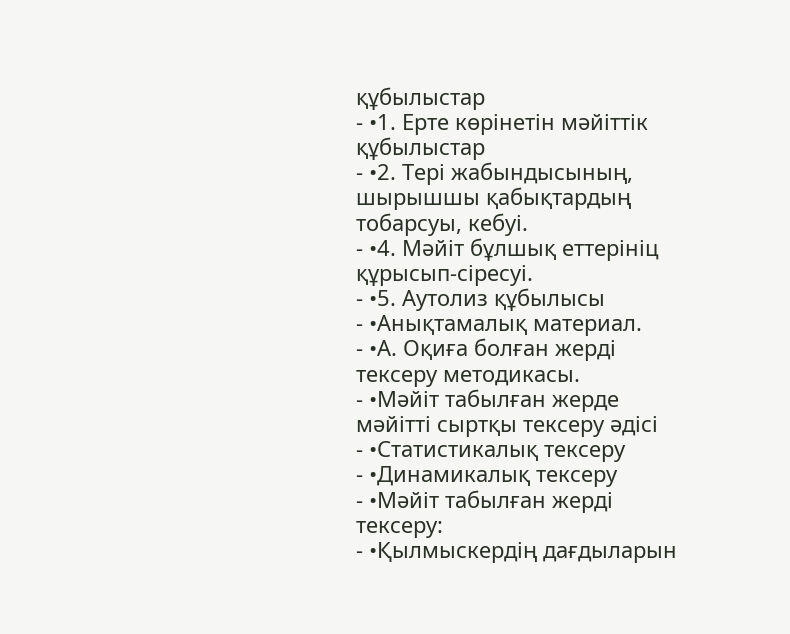құбылыстар
- •1. Ерте көрінетін мәйіттік құбылыстар
- •2. Тері жабындысының, шырышшы қабықтардың тобарсуы, кебуі.
- •4. Мәйіт бұлшық еттерініц құрысып-сіресуі.
- •5. Аутолиз құбылысы
- •Анықтамалық материал.
- •А. Оқиға болған жерді тексеру методикасы.
- •Мәйіт табылған жерде мәйітті сыртқы тексеру әдісі
- •Статистикалық тексеру
- •Динамикалық тексеру
- •Мәйіт табылған жерді тексеру:
- •Қылмыскердің дағдыларын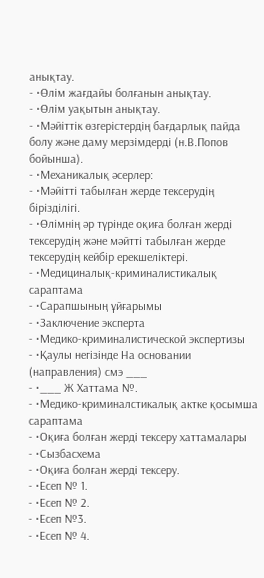анықтау.
- •Өлім жағдайы болғанын анықтау.
- •Өлім уақытын анықтау.
- •Мәйіттік өзгерістердің бағдарлық пайда болу және даму мерзімдерді (н.В.Попов бойынша).
- •Механикалық әсерлер:
- •Мәйітті табылған жерде тексерудің бірізділігі.
- •Өлімнің әр түрінде оқиға болған жерді тексерудің және мәйтті табылған жерде тексерудің кейбір ерекшеліктері.
- •Медициналық-криминалистикалық сараптама
- •Сарапшының ұйғарымы
- •Заключение эксперта
- •Медико-криминалистической экспертизы
- •Қаулы негізінде На основании (направления) смэ ___
- •___ Ж Хаттама №.
- •Медико-криминалстикалық актке қосымша сараптама
- •Оқиға болған жерді тексеру хаттамалары
- •Сызбасхема
- •Оқиға болған жерді тексеру.
- •Есеп № 1.
- •Есеп № 2.
- •Есеп №3.
- •Есеп № 4.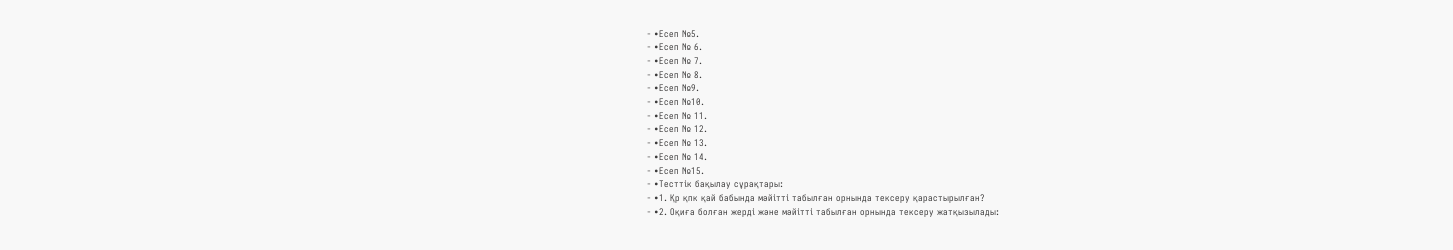- •Есеп №5.
- •Есеп № 6.
- •Есеп № 7.
- •Есеп № 8.
- •Есеп №9.
- •Есеп №10.
- •Есеп № 11.
- •Есеп № 12.
- •Есеп № 13.
- •Есеп № 14.
- •Есеп №15.
- •Тесттік бақылау сұрақтары:
- •1. Қр қпк қай бабында мәйітті табылған орнында тексеру қарастырылған?
- •2. Оқиға болған жерді және мәйітті табылған орнында тексеру жатқызылады: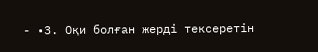- •3. Оқи болған жерді тексеретін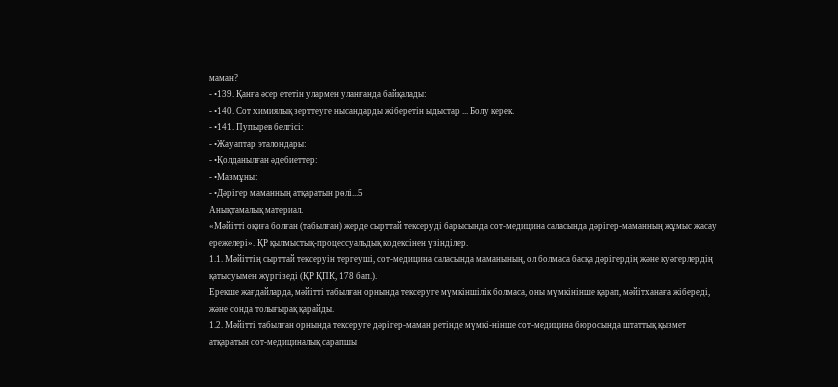маман?
- •139. Қанға әсер ететін улармен уланғанда байқалады:
- •140. Сот химиялық зерттеуге нысандарды жіберетін ыдыстар ... Болу керек.
- •141. Пупырев белгісі:
- •Жауаптар эталондары:
- •Қолданылған әдебиеттер:
- •Мазмұны:
- •Дәрігер маманның атқаратын рөлі...5
Анықтамалық материал.
«Мәйітті оқиға болған (табылған) жерде сырттай тексеруді барысында сот-медицина саласында дәрігер-маманның жұмыс жасау ережелері». ҚР қылмыстық-процессуальдық кодексінен үзінділер.
1.1. Мәйіттің сырттай тексеруін тергеуші, сот-медицина саласында маманының, ол болмаса басқа дәрігердің және куәгерлердің қатысуымен жүргізеді (ҚР ҚПК, 178 бап.).
Ерекше жағдайларда, мәйітті табылған орнында тексеруге мүмкіншілік болмаса, оны мүмкінінше қарап, мәйітханаға жібереді, және сонда толығырақ қарайды.
1.2. Мәйітті табылған орнында тексеруге дәрігер-маман ретінде мүмкі-нінше сот-медицина бюросында штаттық қызмет атқаратын сот-медициналық сарапшы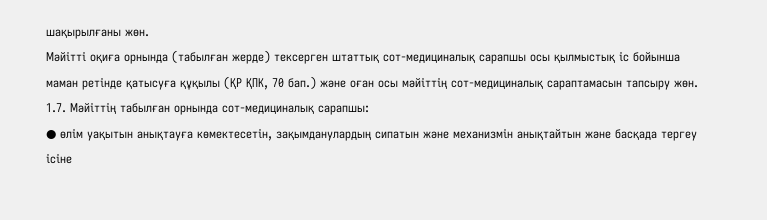шақырылғаны жөн.
Мәйітті оқиға орнында (табылған жерде) тексерген штаттық сот-медициналық сарапшы осы қылмыстық іс бойынша маман ретінде қатысуға құқылы (ҚР ҚПК, 70 бап.) және оған осы мәйіттің сот-медициналық сараптамасын тапсыру жөн.
1.7. Мәйіттің табылған орнында сот-медициналық сарапшы:
● өлім уақытын анықтауға көмектесетін, зақымданулардың сипатын және механизмін анықтайтын және басқада тергеу ісіне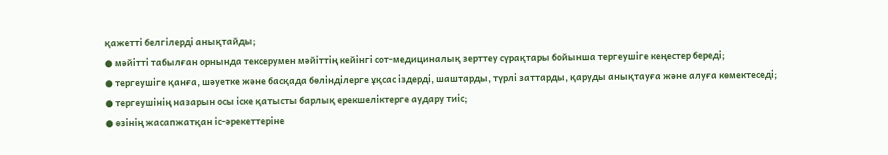қажетті белгілерді анықтайды;
● мәйітті табылған орнында тексерумен мәйіттің кейінгі сот-медициналық зерттеу сүрақтары бойынша тергеушіге кеңестер береді;
● тергеушіге қанға, шәуетке және басқада бөлінділерге ұқсас іздерді, шаштарды, түрлі заттарды, қаруды анықтауға және алуға көмектеседі;
● тергеушінің назарын осы іске қатысты барлық ерекшеліктерге аудару тиіс;
● өзінің жасапжатқан іс-әрекеттеріне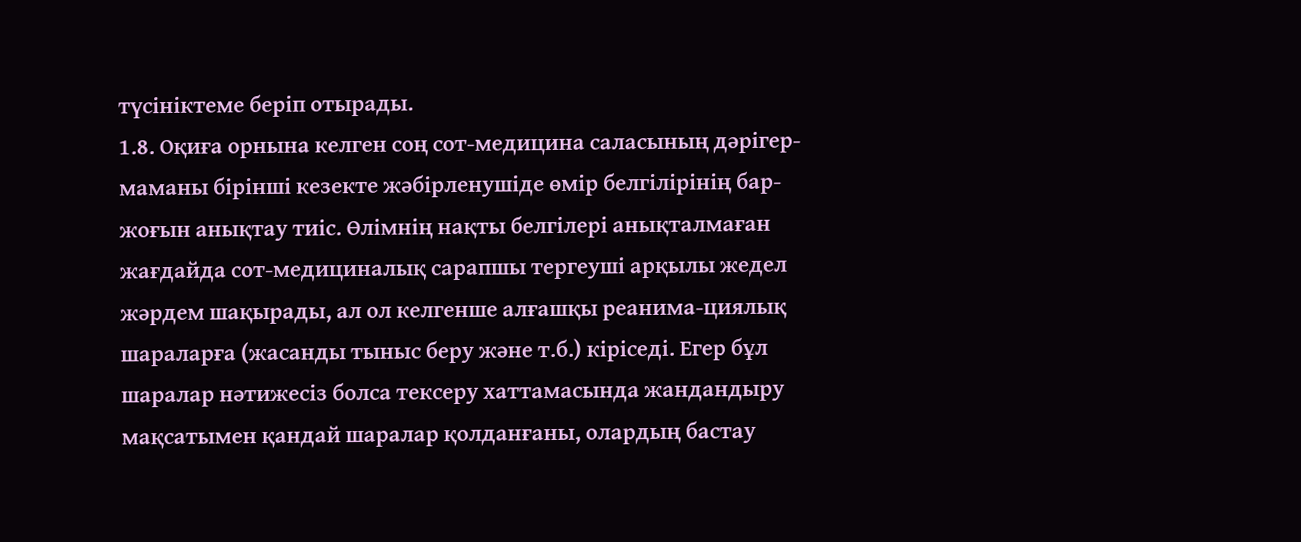түсініктеме беріп отырады.
1.8. Оқиға орнына келген соң сот-медицина саласының дәрігер-маманы бірінші кезекте жәбірленушіде өмір белгілірінің бар-жоғын анықтау тиіс. Өлімнің нақты белгілері анықталмаған жағдайда сот-медициналық сарапшы тергеуші арқылы жедел жәрдем шақырады, ал ол келгенше алғашқы реанима-циялық шараларға (жасанды тыныс беру және т.б.) кіріседі. Егер бұл шаралар нәтижесіз болса тексеру хаттамасында жандандыру мақсатымен қандай шаралар қолданғаны, олардың бастау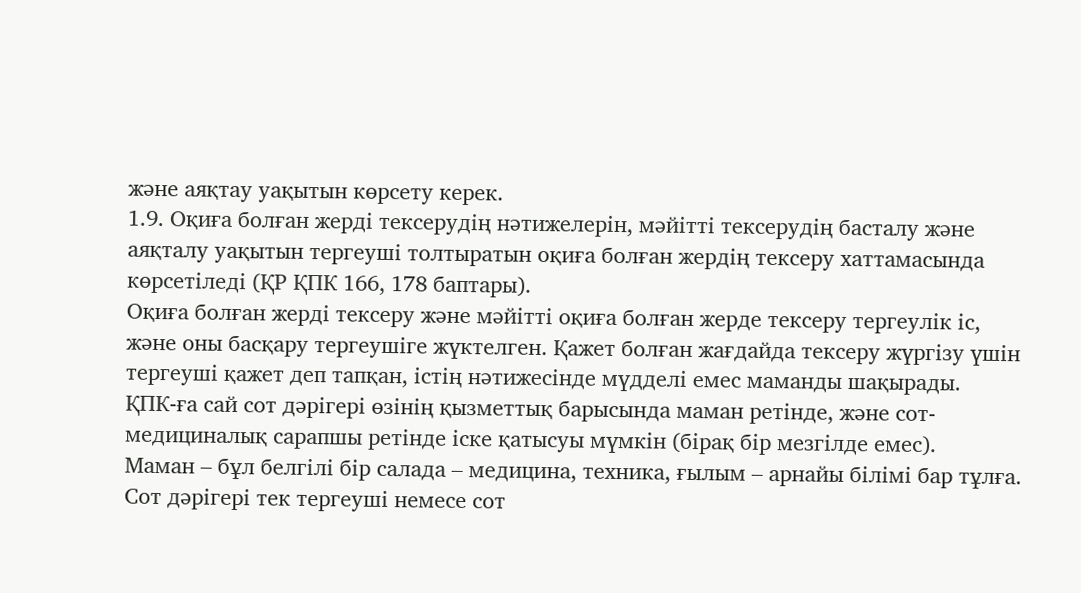және аяқтау уақытын көрсету керек.
1.9. Оқиға болған жерді тексерудің нәтижелерін, мәйітті тексерудің басталу және аяқталу уақытын тергеуші толтыратын оқиға болған жердің тексеру хаттамасында көрсетіледі (ҚР ҚПК 166, 178 баптары).
Оқиға болған жерді тексеру және мәйітті оқиға болған жерде тексеру тергеулік іс, және оны басқару тергеушіге жүктелген. Қажет болған жағдайда тексеру жүргізу үшін тергеуші қажет деп тапқан, істің нәтижесінде мүдделі емес маманды шақырады.
ҚПК-ға сай сот дәрігері өзінің қызметтық барысында маман ретінде, және сот-медициналық сарапшы ретінде іске қатысуы мүмкін (бірақ бір мезгілде емес).
Маман – бұл белгілі бір салада – медицина, техника, ғылым – арнайы білімі бар тұлға.
Сот дәрігері тек тергеуші немесе сот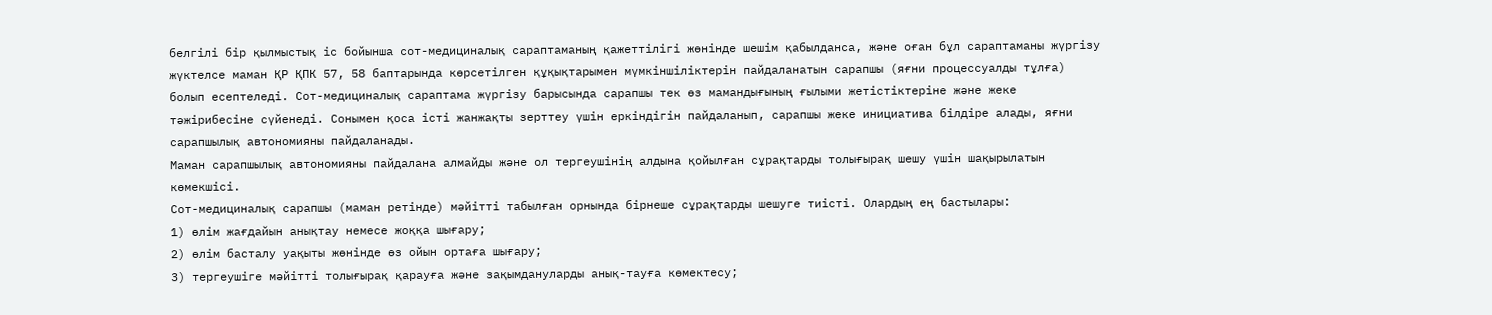белгілі бір қылмыстық іс бойынша сот-медициналық сараптаманың қажеттілігі жөнінде шешім қабылданса, және оған бұл сараптаманы жүргізу жүктелсе маман ҚР ҚПК 57, 58 баптарында көрсетілген құқықтарымен мүмкіншіліктерін пайдаланатын сарапшы (яғни процессуалды тұлға) болып есептеледі. Сот-медициналық сараптама жүргізу барысында сарапшы тек өз мамандығының ғылыми жетістіктеріне және жеке тәжірибесіне сүйенеді. Сонымен қоса істі жанжақты зерттеу үшін еркіндігін пайдаланып, сарапшы жеке инициатива білдіре алады, яғни сарапшылық автономияны пайдаланады.
Маман сарапшылық автономияны пайдалана алмайды және ол тергеушінің алдына қойылған сұрақтарды толығырақ шешу үшін шақырылатын көмекшісі.
Сот-медициналық сарапшы (маман ретінде) мәйітті табылған орнында бірнеше сұрақтарды шешуге тиісті. Олардың ең бастылары:
1) өлім жағдайын анықтау немесе жоққа шығару;
2) өлім басталу уақыты жөнінде өз ойын ортаға шығару;
3) тергеушіге мәйітті толығырақ қарауға және зақымдануларды анық-тауға көмектесу;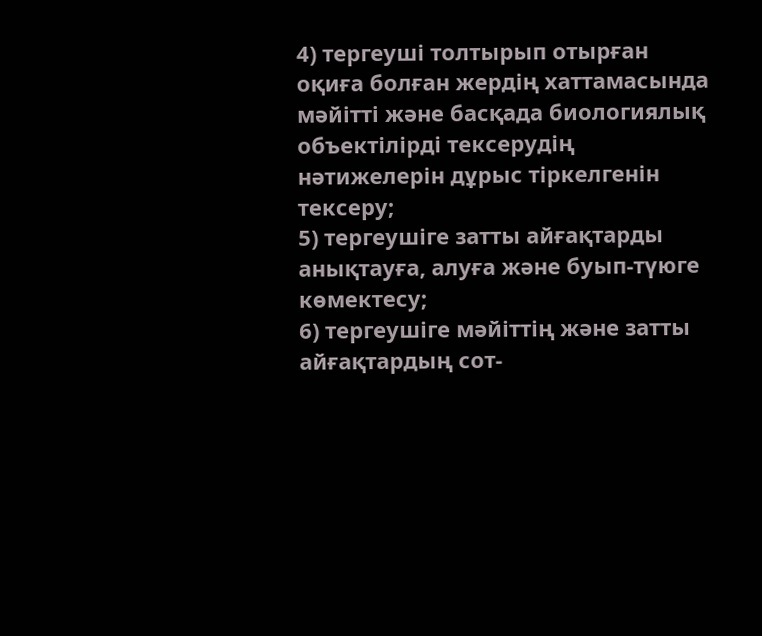4) тергеуші толтырып отырған оқиға болған жердің хаттамасында мәйітті және басқада биологиялық объектілірді тексерудің нәтижелерін дұрыс тіркелгенін тексеру;
5) тергеушіге затты айғақтарды анықтауға, алуға және буып-түюге көмектесу;
6) тергеушіге мәйіттің және затты айғақтардың сот-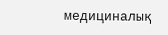медициналық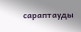сараптауды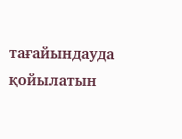тағайындауда қойылатын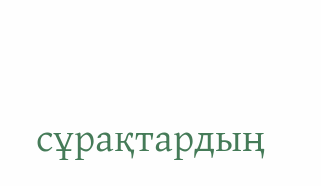сұрақтардың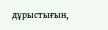дұрыстығын,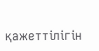қажеттілігін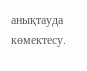анықтауда көмектесу.